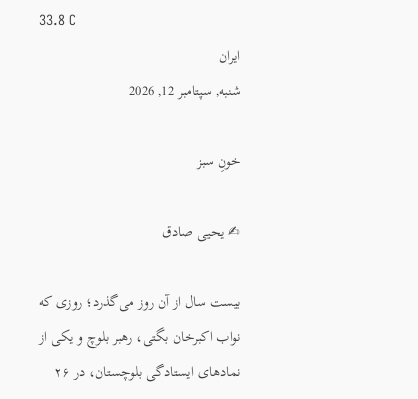33.8 C
ایران
شنبه, سپتامبر 12, 2026

خونِ سبز

✍ یحیی صادق

بیست سال از آن روز می‌گذرد؛ روزی که نواب اکبرخان بگتی، رهبر بلوچ و یکی از نمادهای ایستادگی بلوچستان، در ۲۶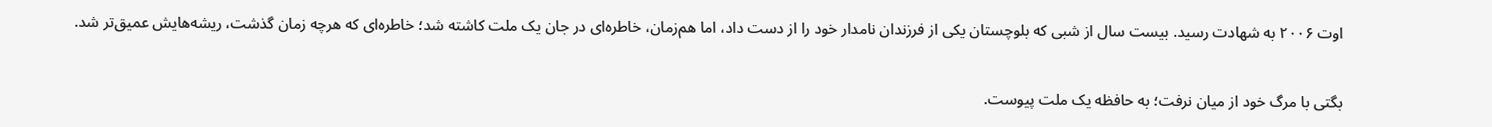اوت ۲۰۰۶ به شهادت رسید. بیست سال از شبی که بلوچستان یکی از فرزندان نامدار خود را از دست داد، اما هم‌زمان، خاطره‌ای در جان یک ملت کاشته شد؛ خاطره‌ای که هرچه زمان گذشت، ریشه‌هایش عمیق‌تر شد.

بگتی با مرگ خود از میان نرفت؛ به حافظه یک ملت پیوست.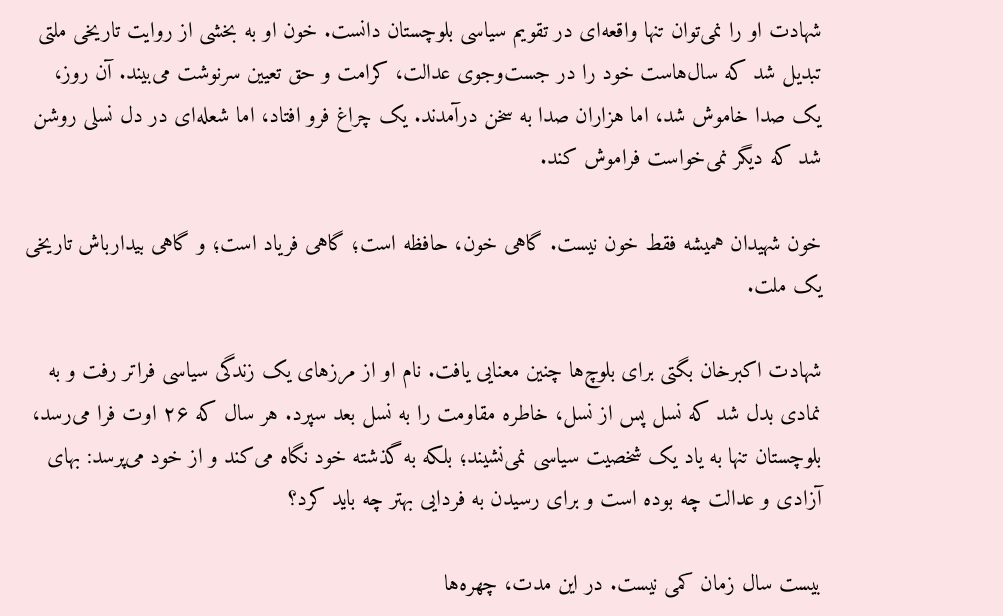شهادت او را نمی‌توان تنها واقعه‌ای در تقویم سیاسی بلوچستان دانست. خون او به بخشی از روایت تاریخی ملتی تبدیل شد که سال‌هاست خود را در جست‌وجوی عدالت، کرامت و حق تعیین سرنوشت می‌بیند. آن روز، یک صدا خاموش شد، اما هزاران صدا به سخن درآمدند. یک چراغ فرو افتاد، اما شعله‌ای در دل نسلی روشن شد که دیگر نمی‌خواست فراموش کند.

خون شهیدان همیشه فقط خون نیست. گاهی خون، حافظه است؛ گاهی فریاد است؛ و گاهی بیدارباش تاریخی یک ملت.

شهادت اکبرخان بگتی برای بلوچ‌ها چنین معنایی یافت. نام او از مرزهای یک زندگی سیاسی فراتر رفت و به نمادی بدل شد که نسل پس از نسل، خاطره مقاومت را به نسل بعد سپرد. هر سال که ۲۶ اوت فرا می‌رسد، بلوچستان تنها به یاد یک شخصیت سیاسی نمی‌نشیند؛ بلکه به گذشته خود نگاه می‌کند و از خود می‌پرسد: بهای آزادی و عدالت چه بوده است و برای رسیدن به فردایی بهتر چه باید کرد؟

بیست سال زمان کمی نیست. در این مدت، چهره‌ها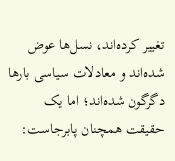تغییر کرده‌اند، نسل‌ها عوض شده‌اند و معادلات سیاسی بارها دگرگون شده‌اند؛ اما یک حقیقت همچنان پابرجاست: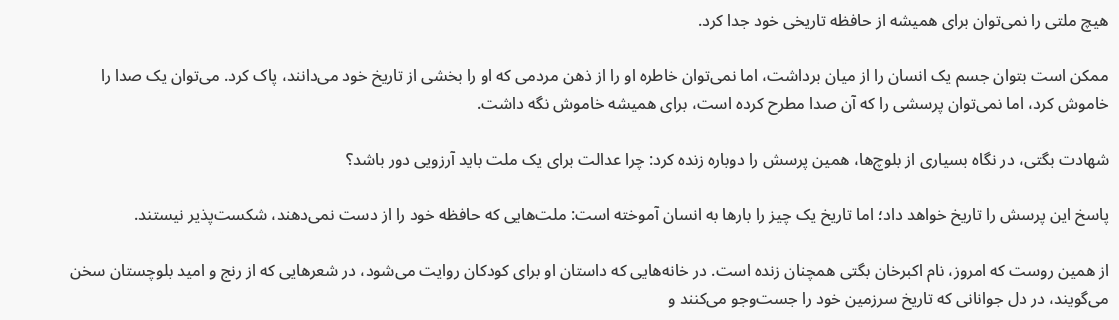هیچ ملتی را نمی‌توان برای همیشه از حافظه تاریخی خود جدا کرد.

ممکن است بتوان جسم یک انسان را از میان برداشت، اما نمی‌توان خاطره او را از ذهن مردمی که او را بخشی از تاریخ خود می‌دانند، پاک کرد. می‌توان یک صدا را خاموش کرد، اما نمی‌توان پرسشی را که آن صدا مطرح کرده است، برای همیشه خاموش نگه داشت.

شهادت بگتی، در نگاه بسیاری از بلوچ‌ها، همین پرسش را دوباره زنده کرد: چرا عدالت برای یک ملت باید آرزویی دور باشد؟

پاسخ این پرسش را تاریخ خواهد داد؛ اما تاریخ یک چیز را بارها به انسان آموخته است: ملت‌هایی که حافظه خود را از دست نمی‌دهند، شکست‌پذیر نیستند.

از همین روست که امروز، نام اکبرخان بگتی همچنان زنده است. در خانه‌هایی که داستان او برای کودکان روایت می‌شود، در شعرهایی که از رنج و امید بلوچستان سخن می‌گویند، در دل جوانانی که تاریخ سرزمین خود را جست‌وجو می‌کنند و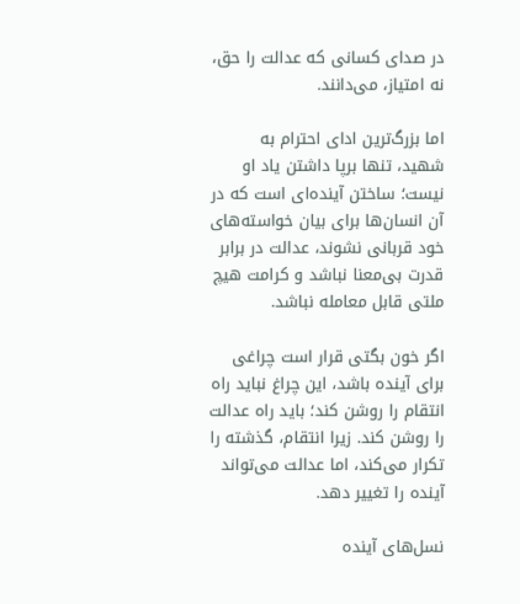در صدای کسانی که عدالت را حق، نه امتیاز، می‌دانند.

اما بزرگ‌ترین ادای احترام به شهید، تنها برپا داشتن یاد او نیست؛ ساختن آینده‌ای است که در آن انسان‌ها برای بیان خواسته‌های خود قربانی نشوند، عدالت در برابر قدرت بی‌معنا نباشد و کرامت هیچ ملتی قابل معامله نباشد.

اگر خون بگتی قرار است چراغی برای آینده باشد، این چراغ نباید راه انتقام را روشن کند؛ باید راه عدالت را روشن کند. زیرا انتقام، گذشته را تکرار می‌کند، اما عدالت می‌تواند آینده را تغییر دهد.

نسل‌های آینده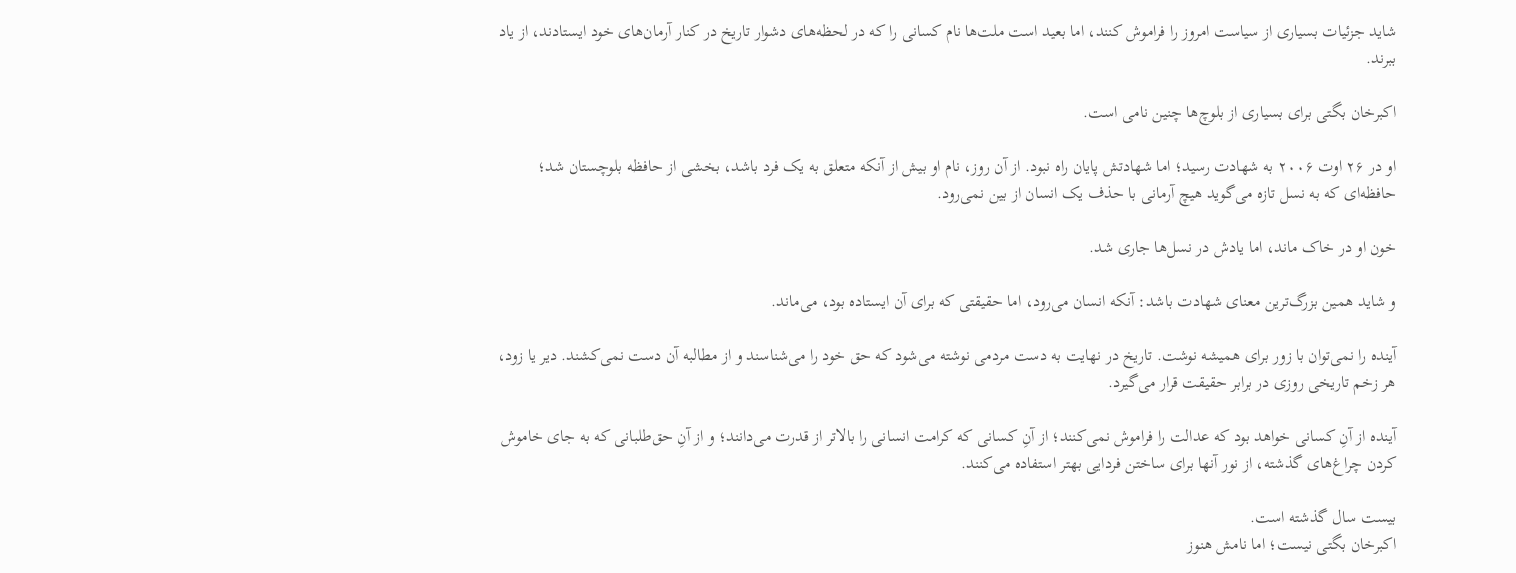شاید جزئیات بسیاری از سیاست امروز را فراموش کنند، اما بعید است ملت‌ها نام کسانی را که در لحظه‌های دشوار تاریخ در کنار آرمان‌های خود ایستادند، از یاد ببرند.

اکبرخان بگتی برای بسیاری از بلوچ‌ها چنین نامی است.

او در ۲۶ اوت ۲۰۰۶ به شهادت رسید؛ اما شهادتش پایان راه نبود. از آن روز، نام او بیش از آنکه متعلق به یک فرد باشد، بخشی از حافظه بلوچستان شد؛ حافظه‌ای که به نسل تازه می‌گوید هیچ آرمانی با حذف یک انسان از بین نمی‌رود.

خون او در خاک ماند، اما یادش در نسل‌ها جاری شد.

و شاید همین بزرگ‌ترین معنای شهادت باشد: آنکه انسان می‌رود، اما حقیقتی که برای آن ایستاده بود، می‌ماند.

آینده را نمی‌توان با زور برای همیشه نوشت. تاریخ در نهایت به دست مردمی نوشته می‌شود که حق خود را می‌شناسند و از مطالبه آن دست نمی‌کشند. دیر یا زود، هر زخم تاریخی روزی در برابر حقیقت قرار می‌گیرد.

آینده از آنِ کسانی خواهد بود که عدالت را فراموش نمی‌کنند؛ از آنِ کسانی که کرامت انسانی را بالاتر از قدرت می‌دانند؛ و از آنِ حق‌طلبانی که به جای خاموش کردن چراغ‌های گذشته، از نور آنها برای ساختن فردایی بهتر استفاده می‌کنند.

بیست سال گذشته است.
اکبرخان بگتی نیست؛ اما نامش هنوز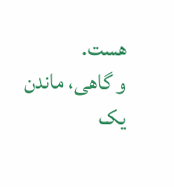هست.
و گاهی، ماندن یک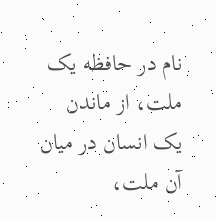نام در حافظه یک ملت، از ماندن یک انسان در میان آن ملت،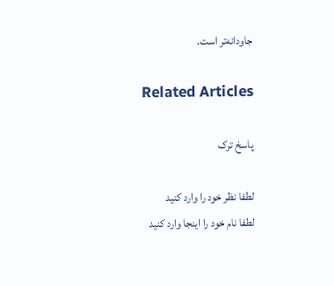جاودانه‌تر است.

Related Articles

پاسخ ترک

لطفا نظر خود را وارد کنید
لطفا نام خود را اینجا وارد کنید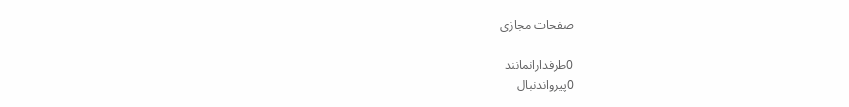صفحات مجازی

0طرفدارانمانند
0پیرواندنبال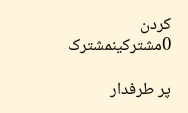کردن
0مشترکینمشترک

پر طرفدار